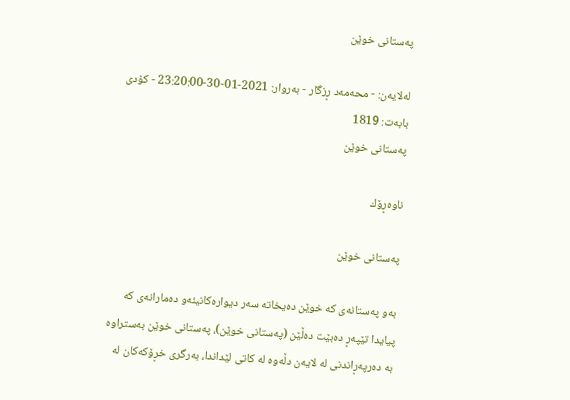پەستانی خوێن

له‌لایه‌ن: - محەمەد ڕزگار - به‌روار: 2021-01-30-23:20:00 - کۆدی بابەت: 1819
پەستانی خوێن

ناوه‌ڕۆك

پەستانی خوێن

بەو پەستانەی کە خوێن دەیخاتە سەر دیوارەکانیئەو دەمارانەی کە پیایدا تێپەڕ دەبێت دەڵێن (پەستانی خوێن)، پەستانی خوێن بەستراوە بە دەرپەڕاندنی لە لایەن دڵەوە لە کاتی لێداندا، بەرگری خڕۆکەکان لە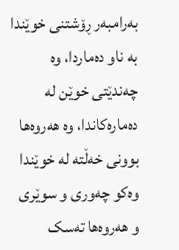بەرامبەر ڕۆشتنی خوێندا بە ناو دەماردا، وە چەندێتی خوێن لە دەمارەکاندا، وە هەروەها بوونی خەڵتە لە خوێندا وەکو چەوری و سوێری و هەروەها تەسک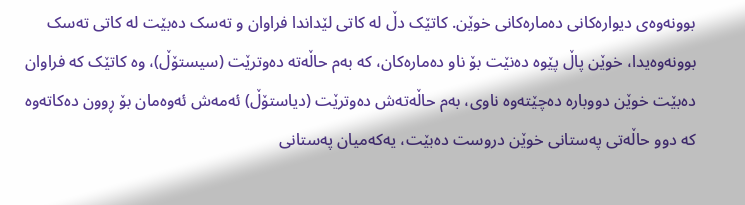بوونەوەی دیوارەکانی دەمارەکانی خوێن. کاتێک دڵ لە کاتی لێداندا فراوان و تەسک دەبێت لە کاتی تەسک بوونەوەیدا، خوێن پاڵ پێوە دەنێت بۆ ناو دەمارەکان، کە بەم حاڵەتە دەوترێت (سیستۆڵ)، وە کاتێک کە فراوان دەبێت خوێن دووبارە دەچێتەوە ناوی، بەم حاڵەتەش دەوترێت (دیاستۆڵ) ئەمەش ئەوەمان بۆ ڕوون دەکاتەوە کە دوو حاڵەتی پەستانی خوێن دروست دەبێت، یەکەمیان پەستانی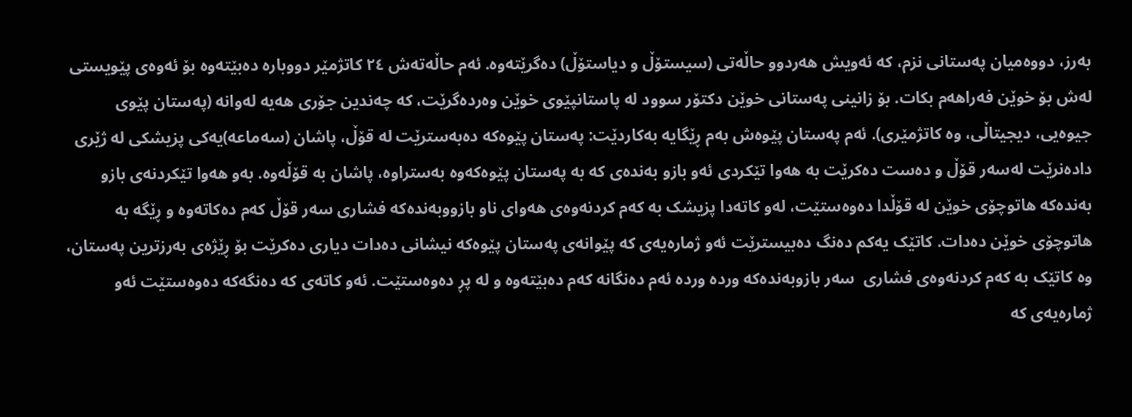بەرز، دووەمیان پەستانی نزم، کە ئەویش هەردوو حاڵەتی (سیستۆڵ و دیاستۆڵ) دەگرێتەوە. ئەم حاڵەتەش ٢٤ کاتژمێر دووبارە دەبێتەوە بۆ ئەوەی پێویستی لەش بۆ خوێن فەراهەم بکات. بۆ زانینی پەستانی خوێن دکتۆر سوود لە پاستانپێوی خوێن وەردەگرێت، کە چەندین جۆری هەیە لەوانە (پەستان پێوی جیوەیی، دیجیتاڵی، وە کاتژمێری). ئەم پەستان پێوەش بەم ڕێگایە بەکاردێت: پەستان پێوەکە دەبەسترێت لە قۆڵ، پاشان (سەماعە)یەکی پزیشکی لە ژێری دادەنرێت لەسەر قۆڵ و دەست دەکرێت بە هەوا تێکردی ئەو بازو بەندەی کە بە پەستان پێوەکەوە بەستراوە، پاشان بە قۆڵەوە. بەو هەوا تێکردنەی بازو بەندەکە هاتوچۆی خوێن لە قۆڵدا دەوەستێت، لەو کاتەدا پزیشک بە کەم کردنەوەی هەوای ناو بازووبەندەکە فشاری سەر قۆڵ کەم دەکاتەوە و ڕێگە بە هاتوچۆی خوێن دەدات. کاتێک یەکم دەنگ دەبیسترێت ئەو ژمارەیەی کە پێوانەی پەستان پێوەکە نیشانی دەدات دیاری دەکرێت بۆ ڕێژەی بەرزترین پەستان، وە کاتێک بە کەم کردنەوەی فشاری  سەر بازوبەندەکە وردە وردە ئەم دەنگانە کەم دەبێتەوە و لە پڕ دەوەستێت. ئەو کاتەی کە دەنگەکە دەوەستێت ئەو ژمارەیەی کە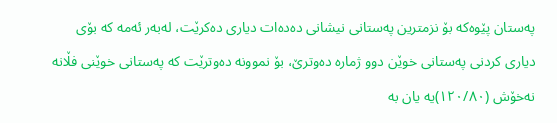پەستان پێوەکە بۆ نزمترین پەستانی نیشانی دەدەات دیاری دەکرێت، لەبەر ئەمە کە بۆی دیاری کردنی پەستانی خوێن دوو ژمارە دەوترێ، بۆ نموونە دەوترێت کە پەستانی خوێنی فڵانە نەخۆش (١٢٠/٨٠)یە یان بە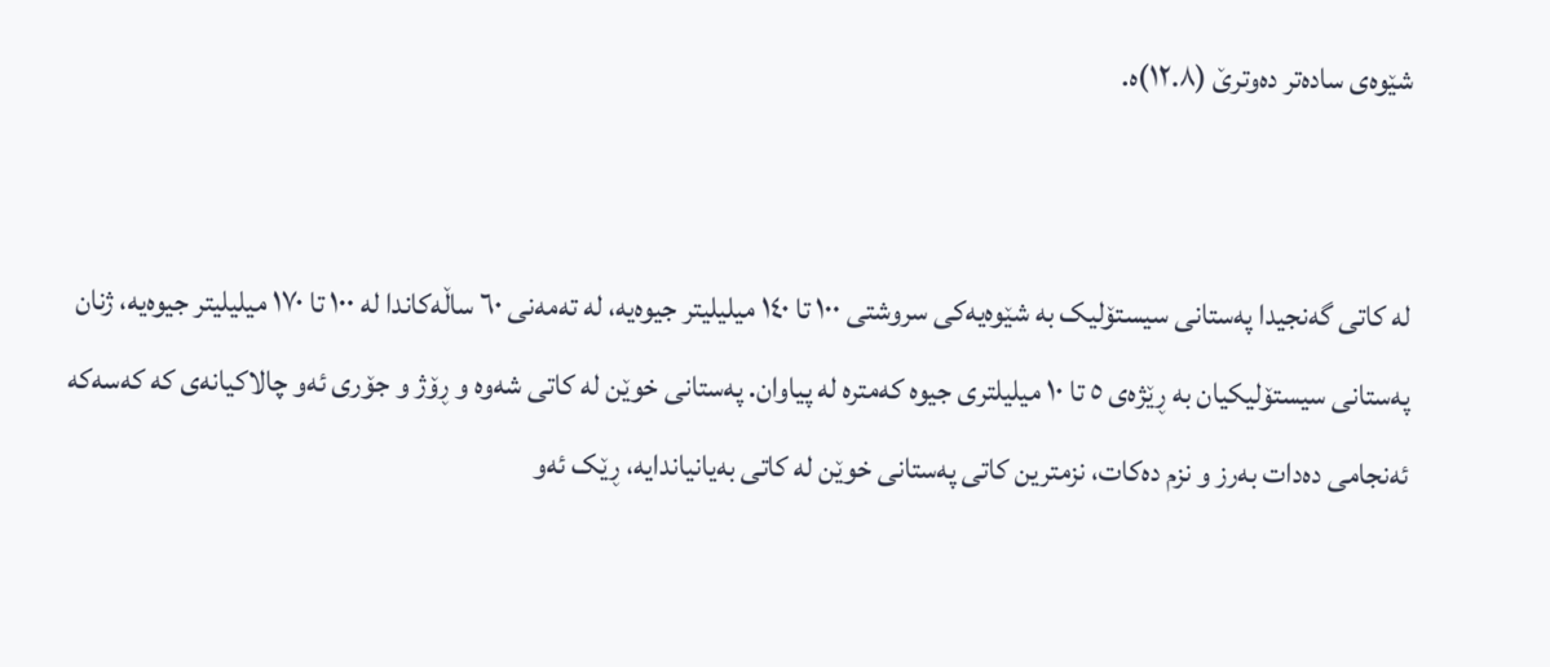شێوەی سادەتر دەوترێ (١٢.٨)ە.


لە کاتی گەنجیدا پەستانی سیستۆلیک بە شێوەیەکی سروشتی ١٠٠ تا ١٤٠ میلیلیتر جیوەیە، لە تەمەنی ٦٠ ساڵەکاندا لە ١٠٠ تا ١٧٠ میلیلیتر جیوەیە، ژنان پەستانی سیستۆلیکیان بە ڕێژەی ٥ تا ١٠ میلیلتری جیوە کەمترە لە پیاوان. پەستانی خوێن لە کاتی شەوە و ڕۆژ و جۆری ئەو چالاکیانەی کە کەسەکە ئەنجامی دەدات بەرز و نزم دەکات، نزمترین کاتی پەستانی خوێن لە کاتی بەیانیاندایە، ڕێک ئەو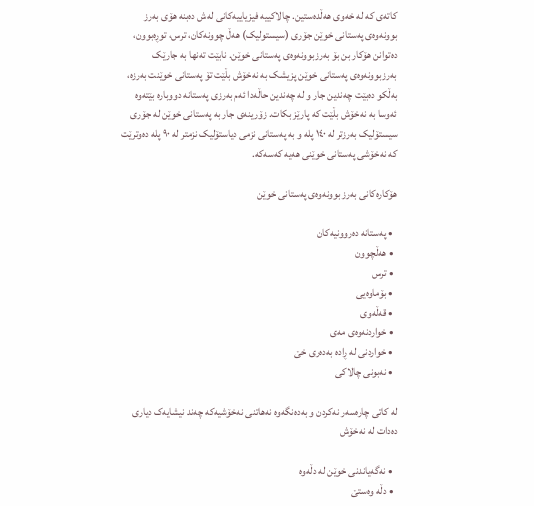کاتەی کە لە خەوی هەڵدەستین. چالاکییە فیزیاییەکانی لەش دەبنە هۆی بەرز بوونەوەی پەستانی خوێن جۆری (سیستولیک) هەڵ چوونەکان، ترس، توڕەبوون، دەتوانن هۆکار بن بۆ بەرزبوونەوەی پەستانی خوێن. نابێت تەنها بە جارێک بەرزبوونەوەی پەستانی خوێن پزیشک بە نەخۆش بڵێت تۆ پەستانی خوێنت بەرزە، بەڵکو دەبێت چەندین جار و لە چەندین حاڵەدا ئەم بەرزی پەستانە دووبارە بێتەوە ئەوسا بە نەخۆش بڵێت کە پارێز بکات. زۆرینەی جار بە پەستانی خوێن لە جۆری سیستۆلیک بەرزتر لە ١٤٠ پلە و بە پەستانی نزمی دیاستۆلیک نزمتر لە ٩٠ پلە دەوترێت کە نەخۆشی پەستانی خوێنی هەیە کەسەکە.

هۆکارەکانی بەرز بوونەوەی پەستانی خوێن

  • پەستانە دەروونیەکان
  • هەڵچوون
  • ترس
  • بۆماوەیی
  • قەڵەوی
  • خواردنەوەی مەی
  • خواردنی لە ڕادە بەدەری خێ
  • نەبونی چالاکی

لە کاتی چارەسەر نەکردن و بەدەنگەوە نەهاتنی نەخۆشیەکە چەند نیشایەک دیاری دەدات لە نەخۆش

  • نەگەیاندنی خوێن لە دڵەوە
  • دڵە وەستێ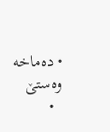• دەماخە وەستێ
  •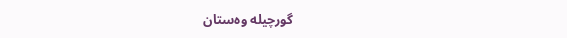گورچیلە وەستان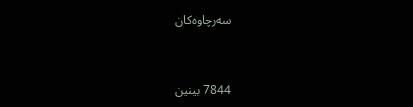سەرچاوەکان



7844 بینین